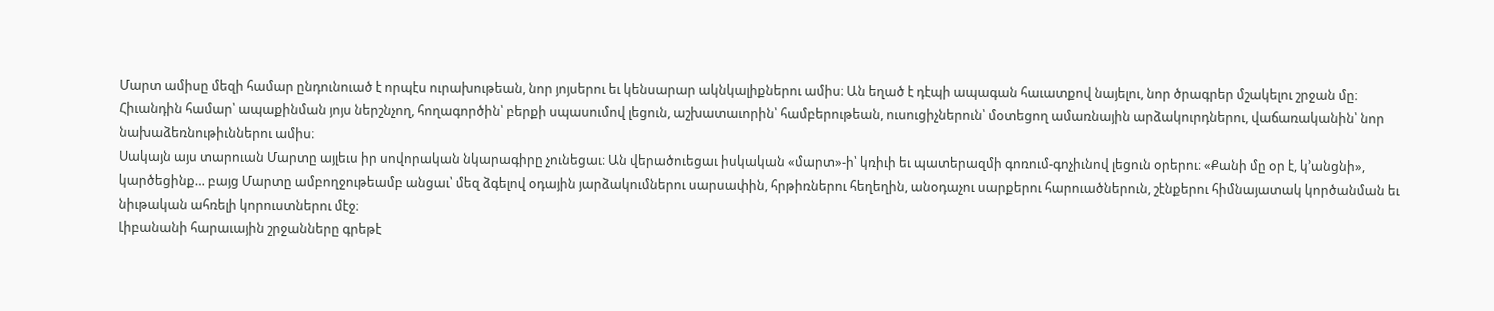Մարտ ամիսը մեզի համար ընդունուած է որպէս ուրախութեան, նոր յոյսերու եւ կենսարար ակնկալիքներու ամիս։ Ան եղած է դէպի ապագան հաւատքով նայելու, նոր ծրագրեր մշակելու շրջան մը։ Հիւանդին համար՝ ապաքինման յոյս ներշնչող, հողագործին՝ բերքի սպասումով լեցուն, աշխատաւորին՝ համբերութեան, ուսուցիչներուն՝ մօտեցող ամառնային արձակուրդներու, վաճառականին՝ նոր նախաձեռնութիւններու ամիս։
Սակայն այս տարուան Մարտը այլեւս իր սովորական նկարագիրը չունեցաւ։ Ան վերածուեցաւ իսկական «մարտ»-ի՝ կռիւի եւ պատերազմի գոռում-գոչիւնով լեցուն օրերու։ «Քանի մը օր է, կ’անցնի», կարծեցինք… բայց Մարտը ամբողջութեամբ անցաւ՝ մեզ ձգելով օդային յարձակումներու սարսափին, հրթիռներու հեղեղին, անօդաչու սարքերու հարուածներուն, շէնքերու հիմնայատակ կործանման եւ նիւթական ահռելի կորուստներու մէջ։
Լիբանանի հարաւային շրջանները գրեթէ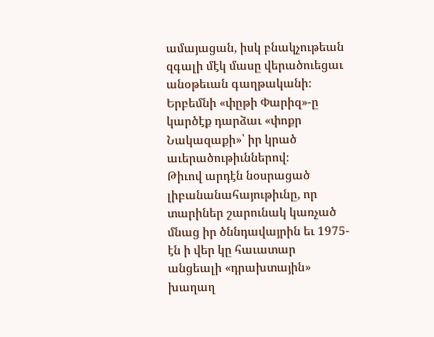ամայացան, իսկ բնակչութեան զգալի մէկ մասը վերածուեցաւ անօթեւան գաղթականի։ Երբեմնի «փըթի Փարիզ»-ը կարծէք դարձաւ «փոքր Նակազաքի»՝ իր կրած աւերածութիւններով։
Թիւով արդէն նօսրացած լիբանանահայութիւնը, որ տարիներ շարունակ կառչած մնաց իր ծննդավայրին եւ 1975-էն ի վեր կը հաւատար անցեալի «դրախտային» խաղաղ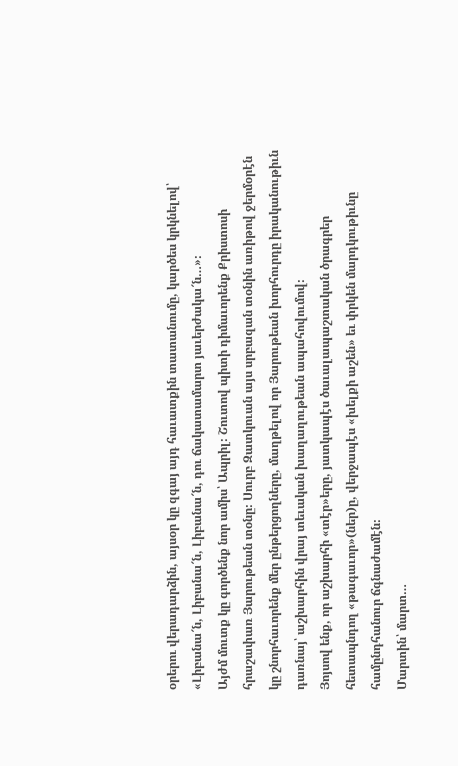օրերու վերադարձին, այսօր կը զգայ այդ հաւատքին տատանումը, կարծես կրկնելով՝ «Լիբանա՜ն, Լիբանա՜ն, Լիբանա՜ն, դու ճակատամարտ յաւերժակա՜ն…»։
Այժմ մուտք կը գործենք նոր ամիս՝ Ապրիլ։ Շուտով պիտի դիմաւորենք Քրիստոսի հրաշափառ Յարութեան տօնը։ Սուրբ Զատկուան այս սրբազան տօնին առիթով ջերմօրէն կը շնորհաւորենք մեր ընթերցողները, մաղթելով որ Յարութեան խորհուրդը իրականութիւն դառնայ՝ աշխարհին վրայ տեւական խաղաղութեան ապահովումով։
Յոյսով ենք, որ աշխարհի «տէր»երը, յատկապէս ծաւալապաշտական ծրագրեր հետապնդող «թագաւոր»(ներ)ը, վերջապէս «խելքի աշեն» եւ փրկեն մարդկութիւնը համընդհանուր ճգնաժամէն։
Մարտին՝ մարտ…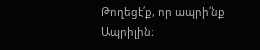Թողեցէ՛ք, որ ապրի՛նք Ապրիլին։